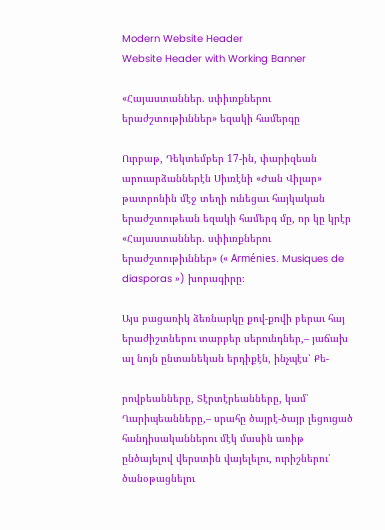Modern Website Header
Website Header with Working Banner

«Հայաստաններ. սփիւռքներու երաժշտութիւններ» եզակի համերգը

Ուրբաթ, Դեկտեմբեր 17-ին, փարիզեան արուարձաններէն Սիւռէնի «Ժան Վիլար» թատրոնին մէջ տեղի ունեցաւ հայկական երաժշտութեան եզակի համերգ մը, որ կը կրէր «Հայաստաններ. սփիւռքներու երաժշտութիւններ» (« Arménies. Musiques de diasporas ») խորագիրը։

Այս բացառիկ ձեռնարկը քով-քովի բերաւ հայ երաժիշտներու տարբեր սերունդներ,– յաճախ ալ նոյն ընտանեկան երդիքէն, ինչպէս՝ Քե-

րովբեանները, Տէրտէրեանները, կամ՝ Ղարիպեանները,– սրահը ծայրէ-ծայր լեցուցած հանդիսականներու մէկ մասին առիթ ընծայելով վերստին վայելելու, ուրիշներու՝ ծանօթացնելու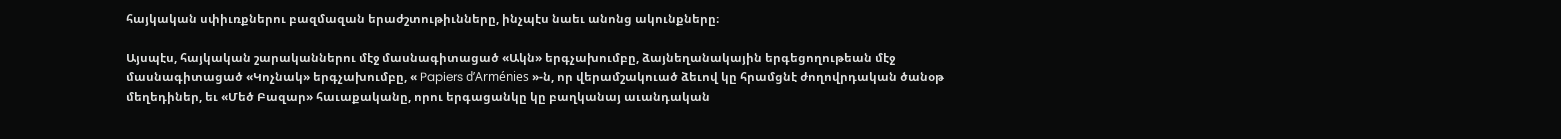հայկական սփիւռքներու բազմազան երաժշտութիւնները, ինչպէս նաեւ անոնց ակունքները։

Այսպէս, հայկական շարականներու մէջ մասնագիտացած «Ակն» երգչախումբը, ձայնեղանակային երգեցողութեան մէջ մասնագիտացած «Կոչնակ» երգչախումբը, « Papiers d’Arménies »-ն, որ վերամշակուած ձեւով կը հրամցնէ ժողովրդական ծանօթ մեղեդիներ, եւ «Մեծ Բազար» հաւաքականը, որու երգացանկը կը բաղկանայ աւանդական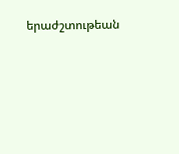երաժշտութեան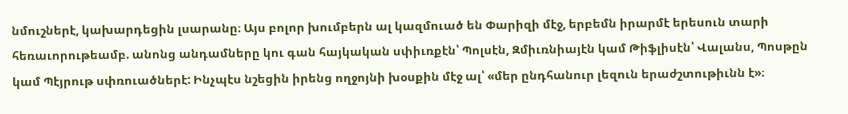նմուշներէ, կախարդեցին լսարանը։ Այս բոլոր խումբերն ալ կազմուած են Փարիզի մէջ, երբեմն իրարմէ երեսուն տարի հեռաւորութեամբ. անոնց անդամները կու գան հայկական սփիւռքէն՝ Պոլսէն, Զմիւռնիայէն կամ Թիֆլիսէն՝ Վալանս, Պոսթըն կամ Պէյրութ սփռուածներէ: Ինչպէս նշեցին իրենց ողջոյնի խօսքին մէջ ալ՝ «մեր ընդհանուր լեզուն երաժշտութիւնն է»։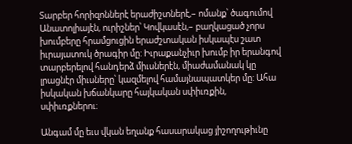Տարբեր հորիզոններէ երաժիշտներէ,– ոմանք՝ ծագումով Անատոլիայէն, ուրիշներ՝ Կովկասէն,– բաղկացած չորս խումբերը հրամցուցին երաժշտական իսկապէս շատ իւրայատուկ ծրագիր մը: Իւրաքանչիւր խումբ իր երանգով տարբերելով հանդերձ միւսներէն, միաժամանակ կը լրացնէր միւսները՝ կազմելով համայնապատկեր մը: Ահա իսկական խճանկարը հայկական սփիւռքին, սփիւռքներու։

Անգամ մը եւս վկան եղանք հասարակաց յիշողութիւնը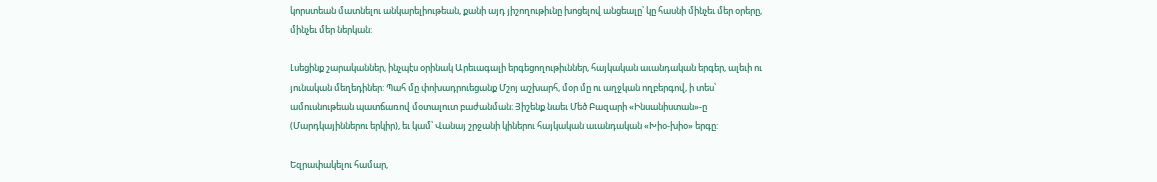կորստեան մատնելու անկարելիութեան, քանի այդ յիշողութիւնը խոցելով անցեալը՝ կը հասնի մինչեւ մեր օրերը, մինչեւ մեր ներկան:

Լսեցինք շարականներ, ինչպէս օրինակ Արեւագալի երգեցողութիւններ, հայկական աւանդական երգեր, ալեւի ու յունական մեղեդիներ: Պահ մը փոխադրուեցանք Մշոյ աշխարհ, մօր մը ու աղջկան ողբերգով, ի տես՝ ամուսնութեան պատճառով մօտալուտ բաժանման։ Յիշենք նաեւ Մեծ Բազարի «Ինսանիստան»-ը (Մարդկայիններու երկիր), եւ կամ՝ Վանայ շրջանի կիներու հայկական աւանդական «Խիօ-խիօ» երգը:

Եզրափակելու համար,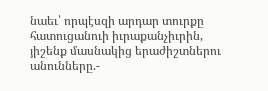նաեւ՝ որպէսզի արդար տուրքը հատուցանուի իւրաքանչիւրին, յիշենք մասնակից երաժիշտներու անունները.-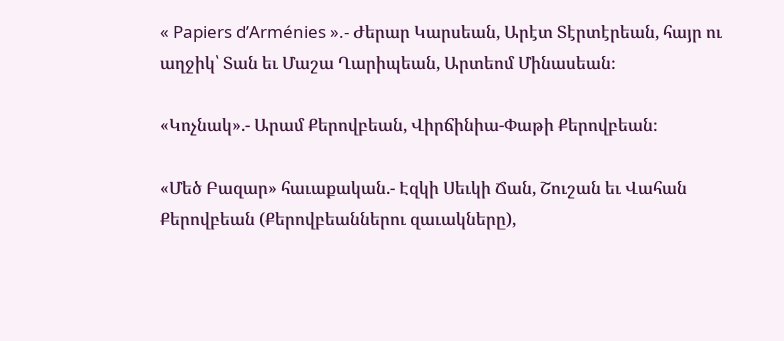« Papiers d’Arménies ».- Ժերար Կարսեան, Արէտ Տէրտէրեան, հայր ու աղջիկ՝ Տան եւ Մաշա Ղարիպեան, Արտեոմ Մինասեան։

«Կոչնակ».- Արամ Քերովբեան, Վիրճինիա-Փաթի Քերովբեան։

«Մեծ Բազար» հաւաքական.- Էզկի Սեւկի Ճան, Շուշան եւ Վահան Քերովբեան (Քերովբեաններու զաւակները),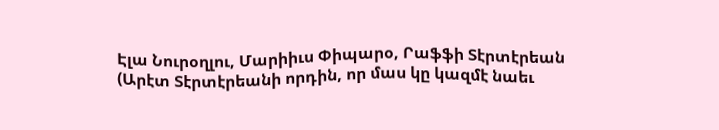Էլա Նուրօղլու, Մարիիւս Փիպարօ, Րաֆֆի Տէրտէրեան (Արէտ Տէրտէրեանի որդին, որ մաս կը կազմէ նաեւ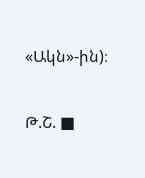«Ակն»-ին)։

Թ.Շ. ■